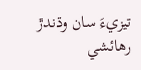تيزيءَ سان وڌندڙ رهائشي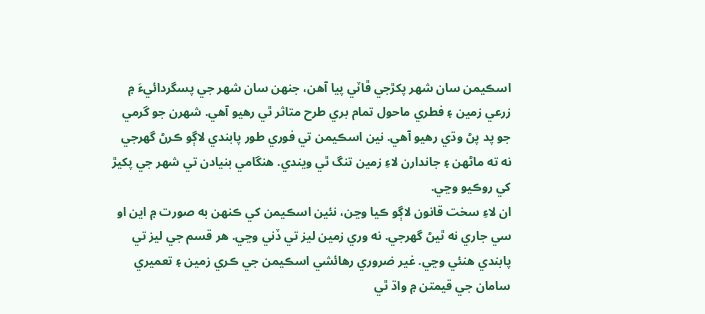اسڪيمن سان شهر پکڙجي ڦاٽي پيا آهن، جنهن سان شهر جي پسگردائيءَ ۾ زرعي زمين ۽ فطري ماحول تمام بري طرح متاثر ٿي رهيو آهي. شهرن جو گرمي جو پد پڻ وڌي رهيو آهي. نين اسڪيمن تي فوري طور پابندي لاڳو ڪرڻ گهرجي نه ته ماڻهن ۽ جاندارن لاءِ زمين تنگ ٿي ويندي. هنگامي بنيادن تي شهر جي پکيڙ کي روڪيو وڃي.
ان لاءِ سخت قانون لاڳو ڪيا وڃن، نئين اسڪيمن کي ڪنهن به صورت ۾ اين او سي جاري نه ٿيڻ گهرجي. نه وري زمين ليز تي ڏني وڃي. هر قسم جي ليز تي پابندي هنئي وڃي. غير ضروري رهائشي اسڪيمن جي ڪري زمين ۽ تعميري سامان جي قيمتن ۾ واڌ ٿي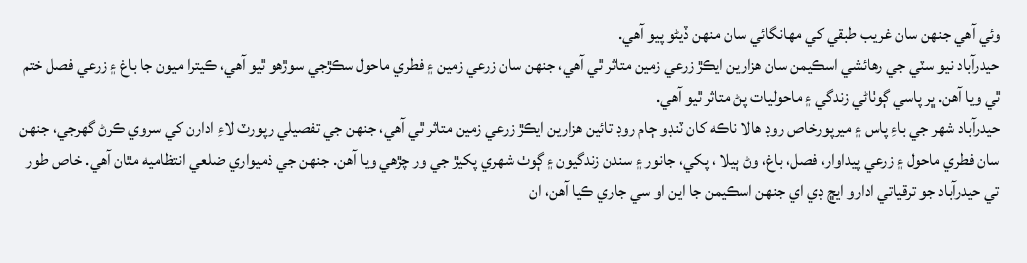وئي آهي جنهن سان غريب طبقي کي مهانگائي سان منهن ڏيڻو پيو آهي.
حيدرآباد نيو سٽي جي رهائشي اسڪيمن سان هزارين ايڪڙ زرعي زمين متاثر ٿي آهي، جنهن سان زرعي زمين ۽ فطري ماحول سڪڙجي سوڙهو ٿيو آهي، ڪيترا ميون جا باغ ۽ زرعي فصل ختم ٿي ويا آهن. ڀر پاسي ڳوٺاڻي زندگي ۽ ماحوليات پڻ متاثر ٿيو آهي.
حيدرآباد شهر جي باءِ پاس ۽ ميرپورخاص روڊ ھالا ناڪه کان ٽنڊو ڄام روڊ تائين هزارين ايڪڙ زرعي زمين متاثر ٿي آهي، جنهن جي تفصيلي رپورٽ لاءِ ادارن کي سروي ڪرڻ گهرجي، جنهن سان فطري ماحول ۽ زرعي پيداوار، فصل، باغ، وڻ ٻيلا ، پکي، جانور ۽ سندن زندگيون ۽ ڳوٺ شهري پکيڙ جي ور چڙهي ويا آهن. جنهن جي ذميواري ضلعي انتظاميه مٿان آهي. خاص طور تي حيدرآباد جو ترقياتي ادارو ايڇ ڊي اي جنهن اسڪيمن جا اين او سي جاري ڪيا آهن، ان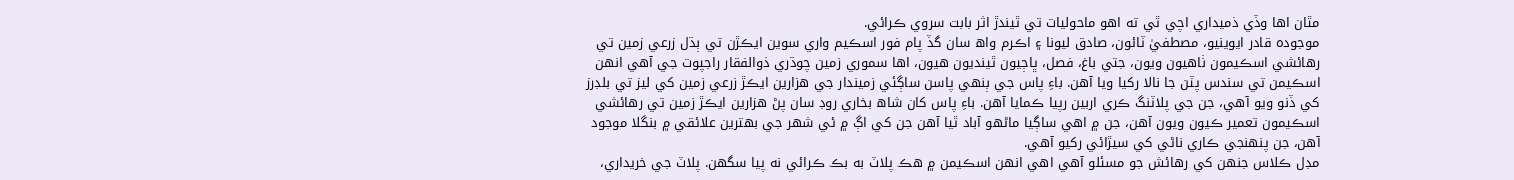مٿان اها وڏي ذميداري اچي ٿي ته اهو ماحوليات تي ٿيندڙ اثر بابت سروي ڪرائي.
موجوده قادر ايوينيو، مصطفيٰ ٽائون، صادق ليونا ۽ اڪرم واھ سان گڏ پام فور اسڪيم واري سوين ايڪڙن تي ٻڌل زرعي زمين تي رهائشي اسڪيمون ٺاهيون ويون، جتي باغ، فصل، ڀاڄيون ٿينديون هيون، اها سموري زمين چوڌري ذوالفقار راجپوت جي آهي انهن اسڪيمن تي سندس پٽن جا نالا رکيا ويا آهن. باءِ پاس جي ٻنھي پاسن ساڳئي زميندار جي هزارين ايڪڙ زرعي زمين کي ليز تي بلڊرز کي ڏنو ويو آهي، جن جي پلاٽنگ ڪري اربين رپيا ڪمايا آهن. باءِ پاس کان شاھ بخاري روڊ سان پڻ هزارين ايڪڙ زمين تي رهائشي اسڪيمون تعمير ڪيون ويون آهن، جن ۾ اهي ساڳيا ماڻهو آباد ٿيا آهن جن کي اڳ ۾ ئي شهر جي بهترين علائقي ۾ بنگلا موجود آهن، جن پنهنجي ڪاري ناڻي کي سيڙائي رکيو آهي.
مڊل ڪلاس جنهن کي رهائش جو مسئلو آهي اهي انهن اسڪيمن ۾ هڪ پلاٽ به بڪ ڪرائي نه پيا سگهن. پلاٽ جي خريداري،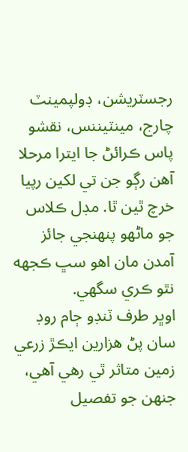رجسٽريشن، ڊولپمينٽ چارج، مينٽيننس، نقشو پاس ڪرائڻ جا ايترا مرحلا آهن رڳو جن تي لکين رپيا خرچ ٿين ٿا. مڊل ڪلاس جو ماڻهو پنهنجي جائز آمدن مان اهو سڀ ڪجهه نٿو ڪري سگهي.
اوڀر طرف ٽنڊو ڄام روڊ سان پڻ هزارين ايڪڙ زرعي زمين متاثر ٿي رهي آهي، جنهن جو تفصيل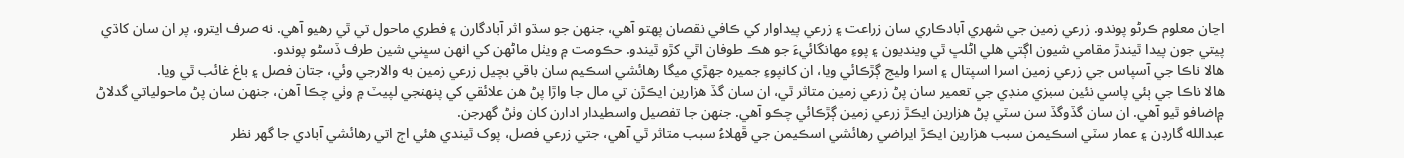اڃان معلوم ڪرڻو پوندو. زرعي زمين جي شهري آبادڪاري سان زراعت ۽ زرعي پيداوار کي ڪافي نقصان پهتو آهي، جنهن جو سڌو اثر آبادگارن ۽ فطري ماحول تي ٿي رهيو آهي. نه صرف ايترو، پر ان سان کاڌي پيتي جون پيدا ٿيندڙ مقامي شيون اڳتي هلي اڻلڀ ٿي وينديون ۽ پوءِ مهانگائيءَ جو هڪ طوفان اٿي کڙو ٿيندو. حڪومت ۾ ويٺل ماڻهن کي انهن سڀني شين طرف ڏسڻو پوندو.
ھالا ناڪا جي آسپاس جي زرعي زمين اسرا اسپتال ۽ اسرا وليج ڳڙڪائي ويا، ان کانپوءِ جميره جهڙي ميگا رهائشي اسڪيم سان باقي بچيل زرعي زمين به والارجي وئي، جتان فصل ۽ باغ غائب ٿي ويا.
ھالا ناڪا جي ٻئي پاسي نئين سبزي منڊي جي تعمير سان پڻ زرعي زمين متاثر ٿي، ان سان گڏ هزارين ايڪڙن تي مال جا واڙا پڻ هن علائقي کي پنهنجي لپيٽ ۾ وٺي چڪا آهن، جنهن سان پڻ ماحولياتي گدلاڻ ۾اضافو ٿيو آهي. ان سان گڏوگڏ سن سٽي پڻ هزارين ايڪڙ زرعي زمين ڳڙڪائي چڪو آهي. جنهن جا تفصيل واسطيدار ادارن کان وٺڻ گهرجن.
عبدالله گارڊن ۽ عمار سٽي اسڪيمن سبب هزارين ايڪڙ ايراضي رهائشي اسڪيمن جي ڦهلاءُ سبب متاثر ٿي آهي، جتي زرعي فصل، پوک ٿيندي هئي اڄ اتي رهائشي آبادي جا گهر نظر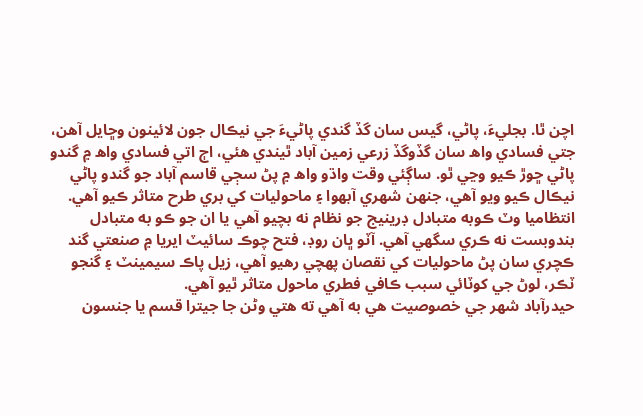اچن ٿا. بجليءَ، پاڻي، گيس سان گڏ گندي پاڻيءَ جي نيڪال جون لائينون وڇايل آهن، جتي فسادي واھ سان گڏوگڏ زرعي زمين آباد ٿيندي هئي، اڄ اتي فسادي واھ ۾ گندو پاڻي ڇوڙ ڪيو وڃي ٿو. ساڳئي وقت واڌو واھ ۾ پڻ سڄي قاسم آباد جو گندو پاڻي نيڪال ڪيو ويو آهي، جنهن شهري آبهوا ۽ ماحوليات کي بري طرح متاثر ڪيو آهي.
انتظاميا وٽ ڪوبه متبادل ڊرينيج جو نظام نه بچيو آهي يا ان جو ڪو به متبادل بندوبست نه ڪري سگهي آهي. آٽو ڀان روڊ، فتح چوڪ سائيٽ ايريا ۾ صنعتي گند ڪچري سان پڻ ماحوليات کي نقصان پهچي رهيو آهي، زيل پاڪ سيمينٽ ۽ گنجو ٽڪر، لوڻ جي کوٽائي سبب ڪافي فطري ماحول متاثر ٿيو آهي.
حيدرآباد شهر جي خصوصيت هي به آهي ته هتي وڻن جا جيترا قسم يا جنسون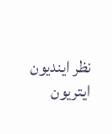نظر اينديون ايتريون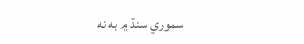سموري سنڌ ۾ به نه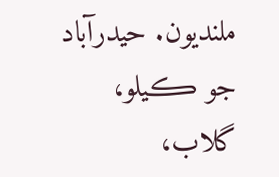ملنديون. حيدرآباد جو ڪيلو، گلاب،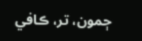ڄمون، تر، ڪافي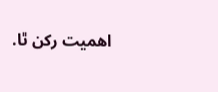اهميت رکن ٿا.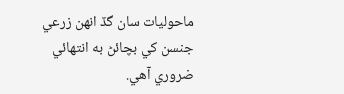ماحوليات سان گڏ انهن زرعي جنسن کي بچائڻ به انتهائي ضروري آهي.